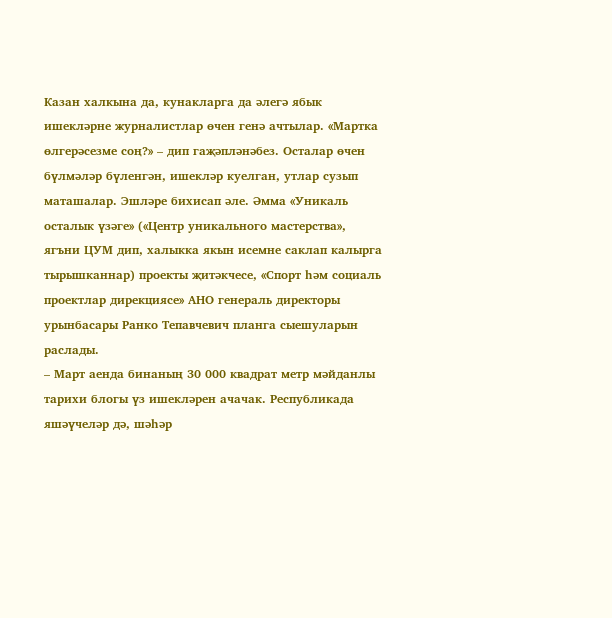Казан халкына да, кунакларга да әлегә ябык ишекләрне журналистлар өчен генә ачтылар. «Мартка өлгерәсезме соң?» – дип гаҗәпләнәбез. Осталар өчен бүлмәләр бүленгән, ишекләр куелган, утлар сузып маташалар. Эшләре бихисап әле. Әмма «Уникаль осталык үзәге» («Центр уникального мастерства», ягъни ЦУМ дип, халыкка якын исемне саклап калырга тырышканнар) проекты җитәкчесе, «Спорт һәм социаль проектлар дирекциясе» АНО генераль директоры урынбасары Ранко Тепавчевич планга сыешуларын раслады.
– Март аенда бинаның 30 000 квадрат метр мәйданлы тарихи блогы үз ишекләрен ачачак. Республикада яшәүчеләр дә, шәһәр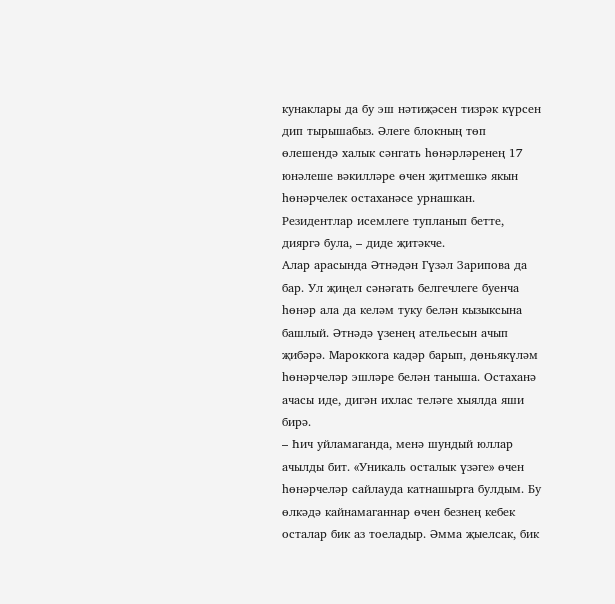кунаклары да бу эш нәтиҗәсен тизрәк күрсен дип тырышабыз. Әлеге блокның төп өлешендә халык сәнгать һөнәрләренең 17 юнәлеше вәкилләре өчен җитмешкә якын һөнәрчелек остаханәсе урнашкан. Резидентлар исемлеге тупланып бетте, дияргә була, – диде җитәкче.
Алар арасында Әтнәдән Гүзәл Зарипова да бар. Ул җиңел сәнәгать белгечлеге буенча һөнәр ала да келәм туку белән кызыксына башлый. Әтнәдә үзенең ательесын ачып җибәрә. Мароккога кадәр барып, дөньякүләм һөнәрчеләр эшләре белән таныша. Остаханә ачасы иде, дигән ихлас теләге хыялда яши бирә.
– Һич уйламаганда, менә шундый юллар ачылды бит. «Уникаль осталык үзәге» өчен һөнәрчеләр сайлауда катнашырга булдым. Бу өлкәдә кайнамаганнар өчен безнең кебек осталар бик аз тоеладыр. Әмма җыелсак, бик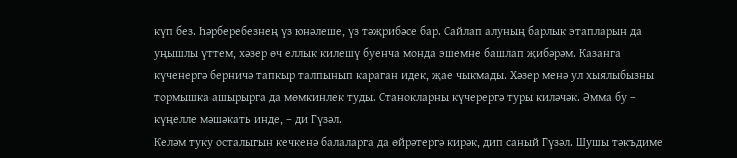күп без. Һәрберебезнең үз юнәлеше, үз тәҗрибәсе бар. Сайлап алуның барлык этапларын да уңышлы үттем, хәзер өч еллык килешү буенча монда эшемне башлап җибәрәм. Казанга күченергә берничә тапкыр талпынып караган идек, җае чыкмады. Хәзер менә ул хыялыбызны тормышка ашырырга да мөмкинлек туды. Станокларны күчерергә туры киләчәк. Әмма бу – күңелле мәшәкать инде, – ди Гүзәл.
Келәм туку осталыгын кечкенә балаларга да өйрәтергә кирәк, дип саный Гүзәл. Шушы тәкъдиме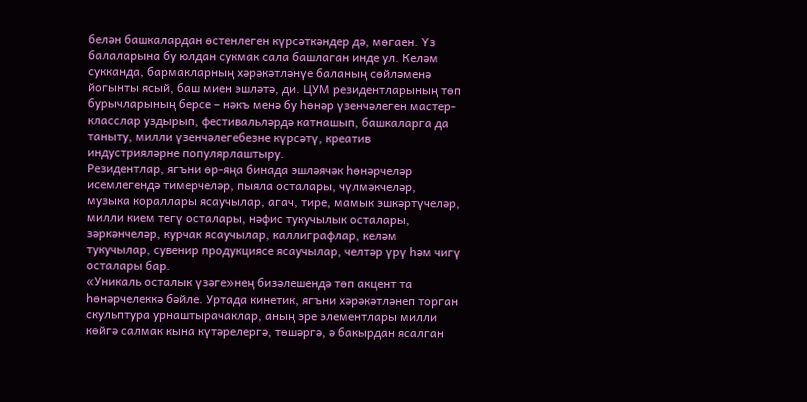белән башкалардан өстенлеген күрсәткәндер дә, мөгаен. Үз балаларына бу юлдан сукмак сала башлаган инде ул. Келәм сукканда, бармакларның хәрәкәтләнүе баланың сөйләменә йогынты ясый, баш миен эшләтә, ди. ЦУМ резидентларының төп бурычларының берсе – нәкъ менә бу һөнәр үзенчәлеген мастер-класслар уздырып, фестивальләрдә катнашып, башкаларга да таныту, милли үзенчәлегебезне күрсәтү, креатив индустрияләрне популярлаштыру.
Резидентлар, ягъни өр-яңа бинада эшләячәк һөнәрчеләр исемлегендә тимерчеләр, пыяла осталары, чүлмәкчеләр, музыка кораллары ясаучылар, агач, тире, мамык эшкәртүчеләр, милли кием тегү осталары, нәфис тукучылык осталары, зәркәнчеләр, курчак ясаучылар, каллиграфлар, келәм тукучылар, сувенир продукциясе ясаучылар, челтәр үрү һәм чигү осталары бар.
«Уникаль осталык үзәге»нең бизәлешендә төп акцент та һөнәрчелеккә бәйле. Уртада кинетик, ягъни хәрәкәтләнеп торган скульптура урнаштырачаклар, аның эре элементлары милли көйгә салмак кына күтәрелергә, төшәргә, ә бакырдан ясалган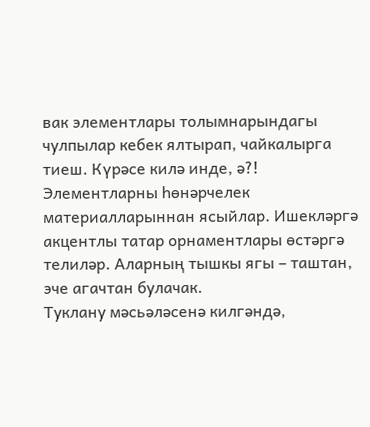вак элементлары толымнарындагы чулпылар кебек ялтырап, чайкалырга тиеш. Күрәсе килә инде, ә?! Элементларны һөнәрчелек материалларыннан ясыйлар. Ишекләргә акцентлы татар орнаментлары өстәргә телиләр. Аларның тышкы ягы – таштан, эче агачтан булачак.
Туклану мәсьәләсенә килгәндә,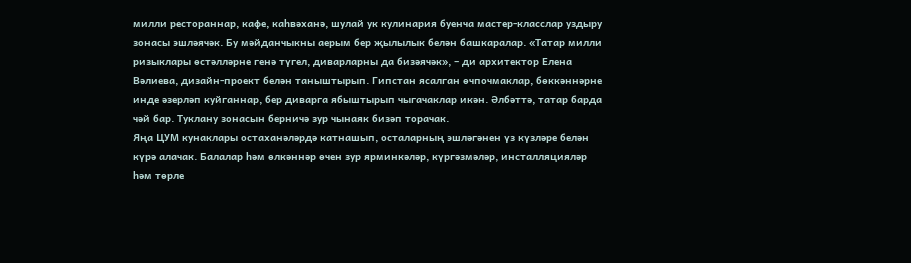милли рестораннар, кафе, каһвәханә, шулай ук кулинария буенча мастер-класслар уздыру зонасы эшләячәк. Бу мәйданчыкны аерым бер җылылык белән башкаралар. «Татар милли ризыклары өстәлләрне генә түгел, диварларны да бизәячәк», – ди архитектор Елена Вәлиева, дизайн-проект белән таныштырып. Гипстан ясалган өчпочмаклар, бөккәннәрне инде әзерләп куйганнар, бер диварга ябыштырып чыгачаклар икән. Әлбәттә, татар барда чәй бар. Туклану зонасын берничә зур чынаяк бизәп торачак.
Яңа ЦУМ кунаклары остаханәләрдә катнашып, осталарның эшләгәнен үз күзләре белән күрә алачак. Балалар һәм өлкәннәр өчен зур ярминкәләр, күргәзмәләр, инсталляцияләр һәм төрле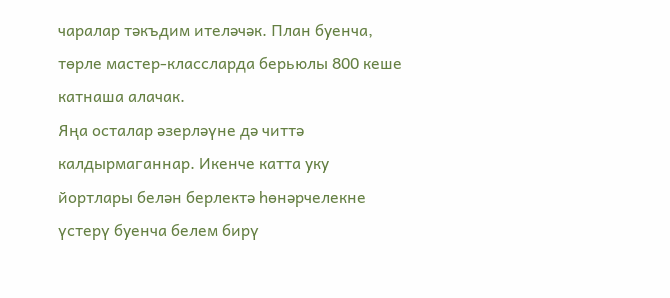чаралар тәкъдим ителәчәк. План буенча, төрле мастер-классларда берьюлы 800 кеше катнаша алачак.
Яңа осталар әзерләүне дә читтә калдырмаганнар. Икенче катта уку йортлары белән берлектә һөнәрчелекне үстерү буенча белем бирү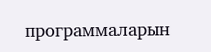программаларын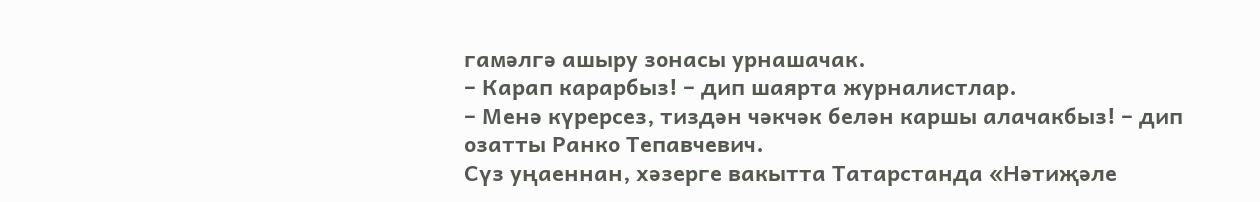гамәлгә ашыру зонасы урнашачак.
– Карап карарбыз! – дип шаярта журналистлар.
– Менә күрерсез, тиздән чәкчәк белән каршы алачакбыз! – дип озатты Ранко Тепавчевич.
Сүз уңаеннан, хәзерге вакытта Татарстанда «Нәтиҗәле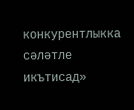конкурентлыкка сәләтле икътисад»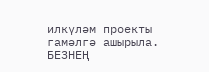илкүләм проекты гамәлгә ашырыла.
БЕЗНЕҢ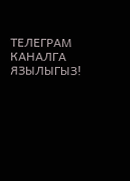ТЕЛЕГРАМ КАНАЛГА ЯЗЫЛЫГЫЗ!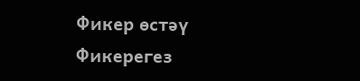Фикер өстәү
Фикерегез